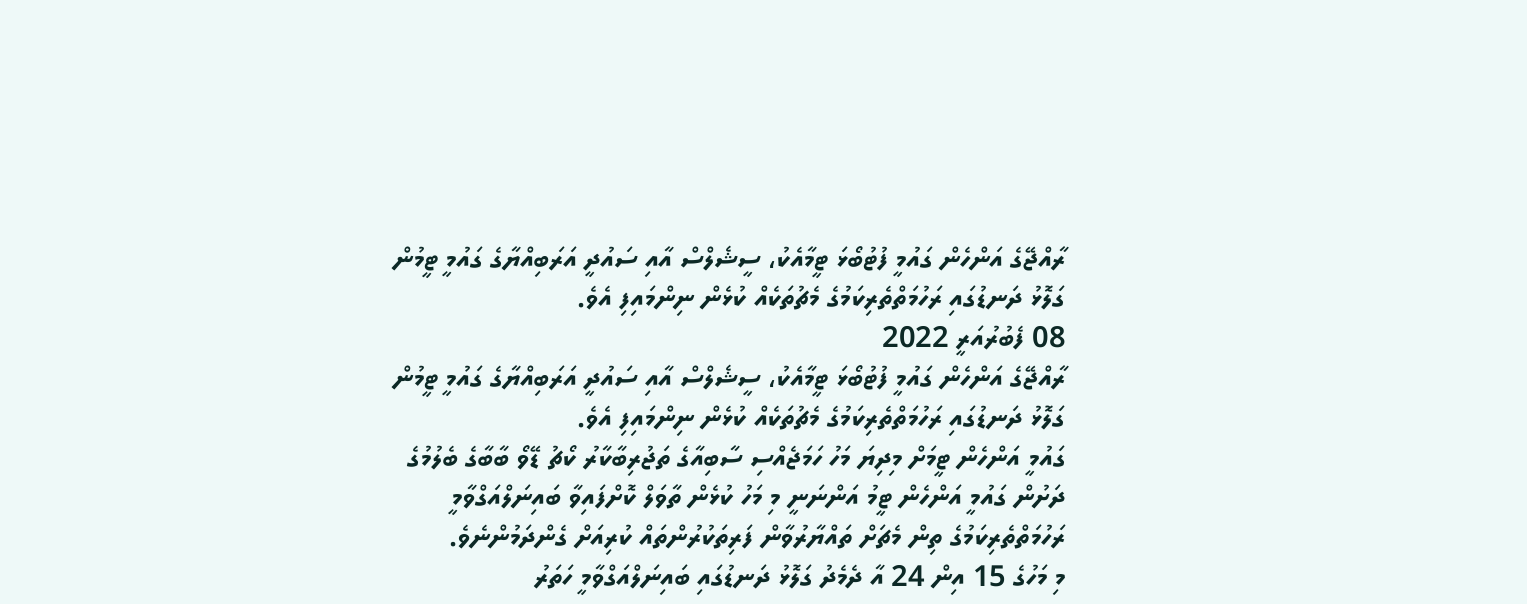ރާއްޖޭގެ އަންހެން ގައުމީ ފުޓުބޯޅަ ޓީމާއެކު، ސީޝެލްސް އާއި ސައުދީ އަރަބިއްޔާގެ ގައުމީ ޓީމުން ގަލޮޅު ދަނޑުގައި ރަހުމަތްތެރިކަމުގެ މެޗުތަކެއް ކުޅެން ނިންމައިފި އެވެ.
08 ފެބުރުއަރީ 2022
ރާއްޖޭގެ އަންހެން ގައުމީ ފުޓުބޯޅަ ޓީމާއެކު، ސީޝެލްސް އާއި ސައުދީ އަރަބިއްޔާގެ ގައުމީ ޓީމުން ގަލޮޅު ދަނޑުގައި ރަހުމަތްތެރިކަމުގެ މެޗުތަކެއް ކުޅެން ނިންމައިފި އެވެ.
ގައުމީ އަންހެން ޓީމަށް މިދިޔަ މަހު ހަމަޖެއްސި ސާބިއާގެ ތަޖުރިބާކާރު ކޯޗު ޑޭވޯ ބާބާގެ ބެލުމުގެ ދަށުން ގައުމީ އަންހެން ޓީމު އަންނަނީ މި މަހު ކުޅެން ތާވަލް ކޮށްފައިވާ ބައިނަލްއަގްވާމީ ރަހުމަތްތެރިކަމުގެ ތިން މެޗަށް ތައްޔާރުވާން ފަރިތަކުރުންތައް ކުރިއަށް ގެންދަމުންނެވެ.
މި މަހުގެ 15 އިން 24 އާ ދެމެދު ގަލޮޅު ދަނޑުގައި ބައިނަލްއަގްވާމީ ހަތަރު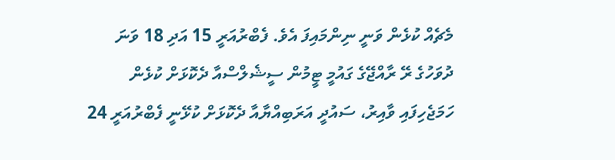މެޗެއް ކުޅެން ވަނީ ނިންމައިފަ އެވެ. ފެބްރުއަރީ 15 އަދި 18 ވަނަ ދުވަހުގެ ރޭ ރާއްޖޭގެ ގައުމީ ޓީމުން ސީޝެލްސްއާ ދެކޮޅަށް ކުޅެން ހަމަޖެހިފައި ވާއިރު، ސައުދީ އަރަބިއްޔާއާ ދެކޮޅަށް ކުޅޭނީ ފެބްރުއަރީ 24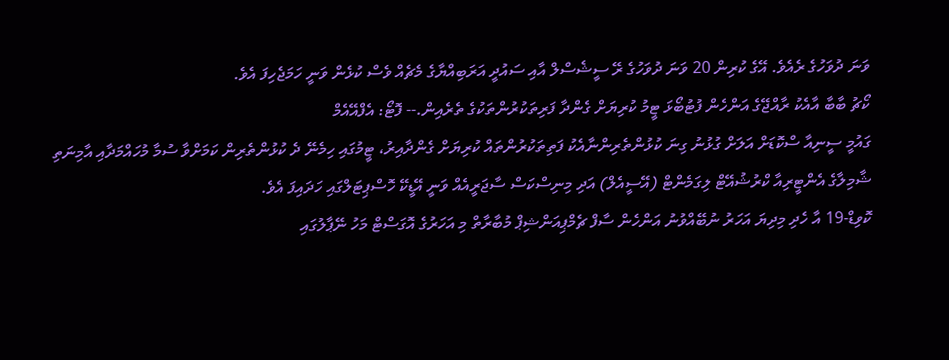ވަނަ ދުވަހުގެ ރެއެވެ. އޭގެ ކުރިން 20 ވަނަ ދުވަހުގެ ރޭ ސީޝެސްލް އާއި ސައުދީ އަރަބިއްޔާގެ މެޗެއް ވެސް ކުޅެން ވަނީ ހަމަޖެހިފަ އެވެ.
ކޯޗު ބާބާ އާއެކު ރާއްޖޭގެ އަންހެން ފުޓުބޯޅަ ޓީމު ކުރިޔަށް ގެންދާ ފަރިތަކުރުންތަކުގެ ތެރެއިން.-- ފޮޓޯ: އެފްއޭއެމް
ގައުމީ ސީނިއާ ސްކޮޑަށް އަލަށް ގުޅުނު ގިނަ ކުޅުންތެރިންނާއެކު ފަތިތަކުރުންތައް ކުރިޔަށް ގެންދާއިރު، ޓީމުގައި ހިމެނޭ ދެ ކުޅުންތެރިން ކަމަށްވާ ސުމާ މުހައްމަދާއި އާމިނަތި ޝާމިލާގެ އެންޓީރިއާ ކްރުޝުއޭޓް ލިގަމެންޓް (އޭސީއެލް) އަދި މިނިސްކަސް ސާޖަރީއެއް ވަނީ އޭޑީކޭ ހޮސްޕިޓަލްގައި ހަދައިފަ އެވެ.
ކޮވިޑް-19 އާ ހެދި މިދިޔަ އަހަރު ނުބޭއްވުނު އަންހެން ސާފް ޗެމްޕިއަންޝިޕް މުބާރާތް މި އަހަރުގެ އޮގަސްޓް މަހު ނޭޕާލުގައި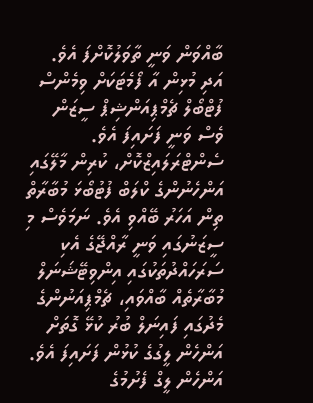ބާއްވަން ވަނީ ތާވަލުކޮށްފަ އެވެ. އަދި މުޅިން އާ ފޯމެޓަކަށް ވިމެންސް ފުޓްބޯލް ޗެމްޕިއަންޝިޕް ސީޒަން ވެސް ވަނީ ފަށައިފަ އެވެ.
ސެންޓްރަލައިޒްކޮށް، ކުރިން މާލޭގައި އަންހެނުންގެ ކްލަބް ފުޓުބޯޅަ މުބާރާތް ތިން އަހަރު ބޭއްވި އެވެ. ނަމަވެސް މި ސީޒަނުގައި ވަނީ ރާއްޖޭގެ އެކި ސަރަހައްދުތަކުގައި އިންވިޓޭޝަނަލް މުބާރާތެއް ބާއްވައި، ޗެމްޕިއަނުންގެ މެދުގައި ފައިނަލް ބުރު ކުޅޭ ގޮތަށް އަންހެން ލީގުގެ ކުޅުން ފަށައިފަ އެވެ.
އަންހެން ލީގް ފެށުމުގެ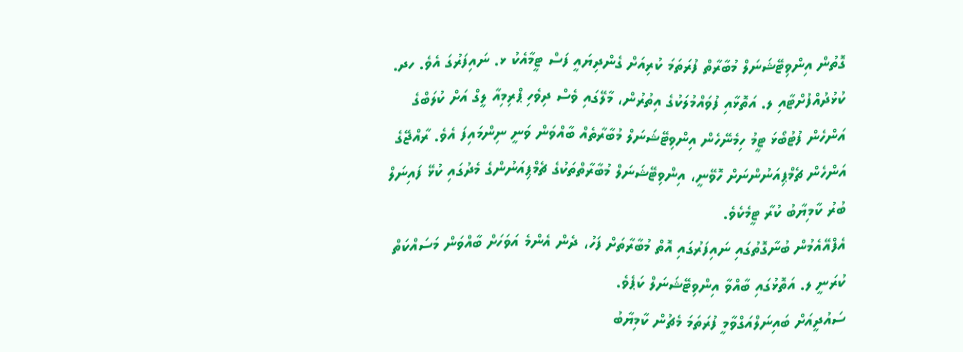ގޮތުން އިންވިޓޭޝަނަލް މުބާރާތް ފުރަތަމަ ކުރިއަށް ގެންދިޔައީ ފަސް ޓީމާއެކު ޅ. ނައިފަރުގަ އެވެ. ހދ. ކުޅުދުއްފުށްޓާއި ލ. އަތޮޅާއި ފުވައްމުލަކުގެ އިތުރުން، މާލޭގައި ވެސް ދިވެހި ޕްރިމިއާ ލީގް އަށް ކުލަބްގެ އަންހެން ފުޓުބޯޅަ ޓީމު ހިމެނޭހެން އިންވިޓޭޝަނަލް މުބާރާތެއް ބާއްވަން ވަނީ ނިންމައިފަ އެވެ. ރާއްޖޭގެ އަންހެން ޗެމްޕިއަނުންނަށް ހޮވޭނީ، އިންވިޓޭޝަނަލް މުބާރާތްތަކުގެ ޗެމްޕިއަނުންގެ މެދުގައި ކުޅޭ ފައިނަލް ބުރު ކާމިޔާބު ކުރާ ޓީމެކެވެ.
އެފްއޭއެމުން ބުނާގޮތުގައި ނައިފަރުގައި އޮތް މުބާރާތަށް ފަހު، ދެން އެންމެ އަވަހަށް ބާއްވަން މަސައްކަތް ކުރަނީ ލ. އަތޮޅުގައި ބާއްވާ އިންވިޓޭޝަނަލް ކަޕެވެ.
ސައުދީއަށް ބައިނަލްއަގްވާމީ ފުރަތަމަ މެޗުން ކާމިޔާބު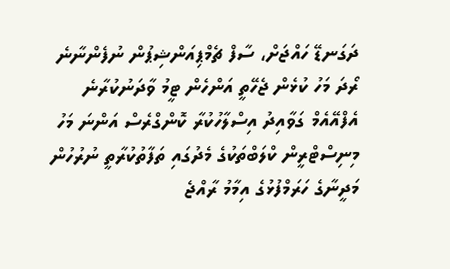ދަގަނޑޭ ހައްޖަށް، ސާފް ޗެމްޕިއަންޝިޕުން ނުފެންނާނެ
ރޯދަ މަހު ކުޅެން ޖެހޭތީ އަންހެން ޓީމު ވާދަނުކުރާނެ
އެފްއޭއެމް ގަވާއިދު އިސްލާހުކުރާ ކޮންގްރެސް އަންނަ މަހު
މިނިސްޓްރީން ކްލަބްތަކުގެ މެދުގައި ތަފާތުކުރާތީ ނުރުހުން
މަދީނާގެ ހަރަމްފުޅުގެ އިމާމު ރާއްޖެ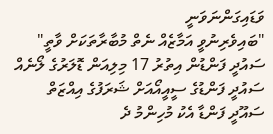ވަޑައިގަންނަވަނީ
"ބައިވެރިނުވީ އަމާޒެއް ނެތް މުބާރާތަކަށް ވާތީ"
ސައުދީ ފަންޑުން އިތުރު 17 މިލިއަން ޑޮލަރުގެ ލޯނެއް
ސައުދީ ފަންޑުގެ ސީއީއޯއަށް ޝަރަފުގެ އިއްޒަތް
ސައޫދީ ފަންޑާ އެކު މުހިންމު ދެ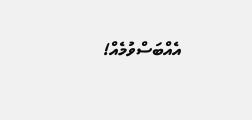އެއްބަސްވުމެއް!